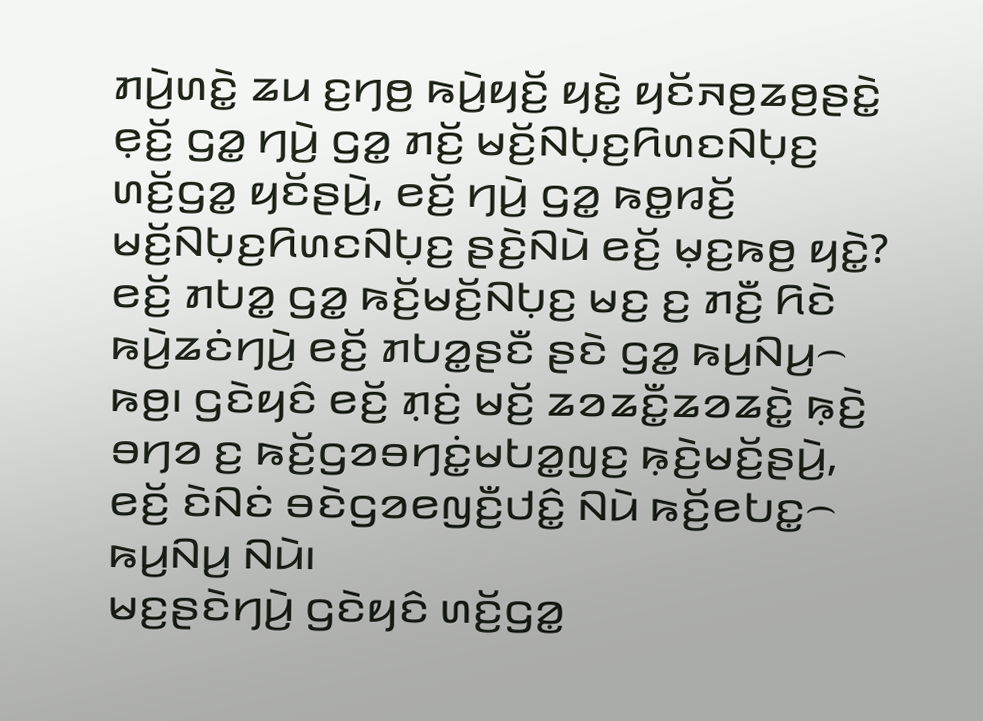ꤊꤣꤧ꤬ꤛꤢꤧ꤭ ꤘꤣ ꤢ꤬ꤚꤥ꤬ ꤒꤣꤧ꤬ꤟꤢꤩ꤬ ꤟꤢꤧ꤭ ꤟꤢꤩꤏꤥ꤬ꤘꤥ꤬ꤔꤢꤧ꤭ ꤕ꤫ꤢꤩ꤬ ꤞꤤ꤭ ꤚꤣꤧ꤬ ꤞꤤ꤭ ꤊꤢꤩ꤬ ꤗꤢꤩ꤬ꤡꤝ꤫ꤢ꤬ꤖꤛꤢꤡꤝ꤫ꤢ꤬ ꤛꤢꤩ꤬ꤞꤤ꤭ ꤟꤢꤩꤔꤣꤧ꤬, ꤕꤢꤩ꤬ ꤚꤣꤧ꤬ ꤞꤤ꤭ ꤒꤥ꤭ꤙꤢꤩ꤬ ꤗꤢꤩ꤬ꤡꤝ꤫ꤢ꤬ꤖꤛꤢꤡꤝ꤫ꤢ꤬ ꤔꤢꤧ꤬ꤡꤣꤧ ꤕꤢꤩ꤬ ꤗ꤫ꤢ꤬ꤒꤥ꤬ ꤟꤢꤧ꤭? ꤕꤢꤩ꤬ ꤊꤝꤤ꤭ ꤞꤤ꤭ ꤒꤢꤩ꤬ꤗꤢꤩ꤬ꤡꤝ꤫ꤢ꤬ ꤗꤢ꤬ ꤢ꤬ ꤊꤢꤪ꤬ ꤖꤢꤧ ꤒꤣꤧ꤬ꤘꤢꤦꤚꤣꤧ꤬ ꤕꤢꤩ꤬ ꤊꤝꤤ꤭ꤔꤢꤪ ꤔꤢꤧ ꤞꤤ꤭ ꤒꤣ꤬ꤡꤣ꤬꤮ ꤒꤥ꤬꤯ ꤞꤢꤧꤟꤢꤨ ꤕꤢꤩ꤬ ꤊ꤫ꤢꤦ꤬ ꤗꤢꤩ꤬ ꤘꤤꤘꤢꤪ꤭ꤘꤤꤘꤢꤧ꤭ ꤒ꤫ꤢꤧ꤬ ꤋꤚꤤ ꤢ꤬ ꤒꤢꤩ꤬ꤞꤤꤋꤚꤢꤦ꤭ꤗꤝꤤ꤭ꤜꤢ꤬ ꤒ꤫ꤢꤧ꤬ꤗꤢꤩ꤬ꤔꤣꤧ꤬, ꤕꤢꤩ꤬ ꤢꤧꤡꤢꤦ ꤋꤢꤧꤞꤤꤕꤜꤢꤪ꤬ꤓꤢꤨ꤭ ꤡꤣꤧ ꤒꤢꤩ꤬ꤕꤝꤢ꤭꤮ ꤒꤣ꤬ꤡꤣ꤬ ꤡꤣꤧ꤯
ꤗꤢ꤬ꤔꤢꤧꤚꤣꤧ꤬ ꤞꤢꤧꤟꤢꤨ ꤛꤢꤩ꤬ꤞꤤ꤭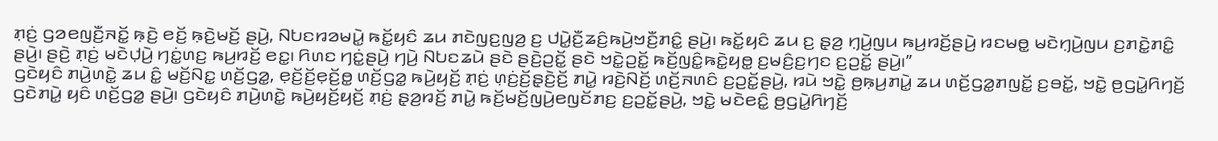ꤊ꤫ꤢꤦ꤬ ꤞꤤꤕꤜꤢꤪ꤬ꤏꤢꤩ꤭ ꤒ꤫ꤢꤧ꤬ ꤕꤢꤩ꤬ ꤒ꤫ꤢꤧ꤬ꤗꤢꤩ꤬ ꤔꤣꤧ꤬, ꤡꤝꤢꤙꤤꤗꤣꤧ꤭ ꤒꤢꤩ꤭ꤟꤢꤨ ꤘꤣ ꤊꤢꤧꤜꤢ꤬ꤜꤤ꤬ ꤢ꤬ ꤓꤣꤧ꤭ꤢꤪ꤬ꤘꤢꤨ꤬ꤒꤣꤧ꤬ꤠꤢꤪ꤬ꤊꤢꤨ꤭ ꤔꤣꤧ꤬꤯ ꤒꤢꤩ꤭ꤟꤢꤨ ꤘꤣ ꤢ꤬ ꤔ꤫ꤤ꤬ ꤚ꤫ꤣꤧ꤬ꤜꤣ ꤒꤣ꤬ꤙꤢꤩ꤬ꤔꤣꤧ꤬ ꤙꤢꤗꤥ꤭ ꤗꤢꤧꤚ꤫ꤣꤧ꤬ꤜꤣ ꤢ꤬ꤊꤢꤧ꤭ꤊꤢꤨ꤭ ꤔꤣꤧ꤬꤯ ꤔꤢꤧ꤬ ꤊ꤫ꤢꤦ꤬ ꤗꤢꤧꤓ꤫ꤣꤧ꤬ ꤚꤢꤦ꤭ꤛꤢ꤬ ꤒꤣ꤬ꤙꤢꤩ꤬ ꤕꤢ꤭꤯ ꤖꤛꤢ ꤚꤢꤦ꤭ꤔꤣꤧ꤬ ꤚꤣꤧ꤬ ꤡꤝꤢꤘꤣꤧ ꤔꤢꤧ ꤔꤢꤧ꤬ꤑꤢꤩ꤭ ꤔꤢꤧ ꤠꤢꤧ꤭ꤑꤢꤩ꤭ ꤒꤢꤩ꤬ꤜꤢꤨ꤭ꤒꤢꤧ꤭ꤟꤥ꤭ ꤢ꤬ꤗꤢꤨ꤬ꤢ꤬ꤚꤢ ꤢ꤬ꤑꤢꤩ꤭ ꤔꤣꤧ꤬꤯”
ꤞꤢꤧꤟꤢꤨ ꤊꤣꤧ꤬ꤛꤢꤧ꤭ ꤘꤣ ꤢꤨ꤭ ꤗꤢꤩ꤬ꤡꤢ꤭ ꤛꤢꤩ꤬ꤞꤤ꤭, ꤕ꤫ꤢꤩ꤬ꤢꤩ꤬ꤕ꤫ꤢꤩ꤬ꤥ꤭ ꤛꤢꤩ꤬ꤞꤤ꤭ ꤒꤣꤧ꤬ꤟꤢꤩ꤬ ꤊ꤫ꤢꤦ꤬ ꤛ꤫ꤢꤦ꤬ꤢꤩ꤬ꤔ꤫ꤢꤧ꤬ꤢꤩ꤬ ꤊꤣꤧ꤭ ꤙꤢꤧ꤬ꤡꤢꤩ꤬ ꤛꤢꤩ꤬ꤏꤛꤢꤨ ꤢ꤬ꤑꤢꤩ꤭ꤔꤣꤧ꤬, ꤙꤣꤧ ꤠꤢꤧ꤭ ꤥ꤬ꤒ꤫ꤣ꤬ꤊꤣꤧ꤭ ꤘꤣ ꤛꤢꤩ꤬ꤞꤤ꤭ꤊꤜꤢꤩ꤭ ꤢ꤬ꤋꤢꤩ꤭, ꤠꤢꤧ꤭ ꤥ꤬ꤞꤣꤧ꤭ꤖꤚꤢꤩ꤬ ꤞꤢꤧꤊꤣꤧ꤭ ꤟꤢꤨ ꤛꤢꤩ꤬ꤞꤤ꤭ ꤔꤣꤧ꤬꤯ ꤞꤢꤧꤟꤢꤨ ꤊꤣꤧ꤬ꤛꤢꤧ꤭ ꤒꤣꤧ꤬ꤟꤢꤩ꤬ꤟꤢꤩ꤬ ꤊ꤫ꤢꤦ꤬ ꤔ꤫ꤤ꤬ꤙꤢꤩ꤬ ꤊꤣꤧ꤭ ꤒꤢꤩ꤬ꤗꤢꤩ꤬ꤜꤣꤧ꤬ꤕꤜꤢꤩꤊꤢ꤬ ꤢ꤬ꤑꤢꤩ꤭ꤔꤣꤧ꤬, ꤠꤢꤧ꤭ ꤗꤢꤧꤕꤢꤨ꤭ ꤥ꤬ꤞꤣꤧ꤭ꤖꤚꤢꤩ꤬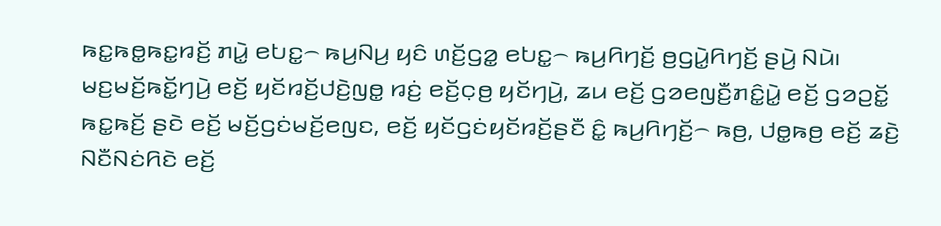ꤒꤢ꤭ꤒꤥ꤭ꤒꤢ꤭ꤙꤢꤩ꤬ ꤊꤣꤧ꤭ ꤕꤝꤢ꤭꤮ ꤒꤣ꤬ꤡꤣ꤬ ꤟꤢꤨ ꤛꤢꤩ꤬ꤞꤤ꤭ ꤕꤝꤢ꤭꤮ ꤒꤣ꤬ꤖꤚꤢꤩ꤬ ꤥ꤬ꤞꤣꤧ꤭ꤖꤚꤢꤩ꤬ ꤔꤣꤧ꤬ ꤡꤣꤧ꤯
ꤗꤢ꤬ꤗꤢꤩ꤬ꤒꤢꤩ꤭ꤚꤣꤧ꤬ ꤕꤢꤩ꤬ ꤟꤢꤩꤙꤢꤩ꤬ꤓꤢꤧ꤬ꤜꤥ꤭ ꤙꤢꤦ꤬ ꤕꤢꤩ꤬ꤍ꤫ꤥ꤬ ꤟꤢꤩꤚꤣꤧ꤬, ꤘꤣ ꤕꤢꤩ꤬ ꤞꤤꤕꤜꤢꤪ꤬ꤊꤢꤨ꤭ꤣꤧ꤭ ꤕꤢꤩ꤬ ꤞꤤꤑꤢꤩ꤭ ꤒꤢ꤭ꤒꤢꤩ꤬ ꤔꤢꤧ ꤕꤢꤩ꤬ ꤗꤢꤩ꤬ꤞꤢꤦꤗꤢꤩ꤬ꤕꤜꤢ, ꤕꤢꤩ꤬ ꤟꤢꤩꤞꤢꤦꤟꤢꤩꤙꤢꤩ꤬ꤔꤢꤪ ꤢꤨ꤭ ꤒꤣ꤬ꤖꤚꤢꤩ꤬꤮ ꤒꤥ꤬, ꤓꤥ꤭ꤒꤥ꤬ ꤕꤢꤩ꤬ ꤘꤢꤧ꤬ ꤡꤢꤪꤡꤢꤦꤖꤢꤧ ꤕꤢꤩ꤬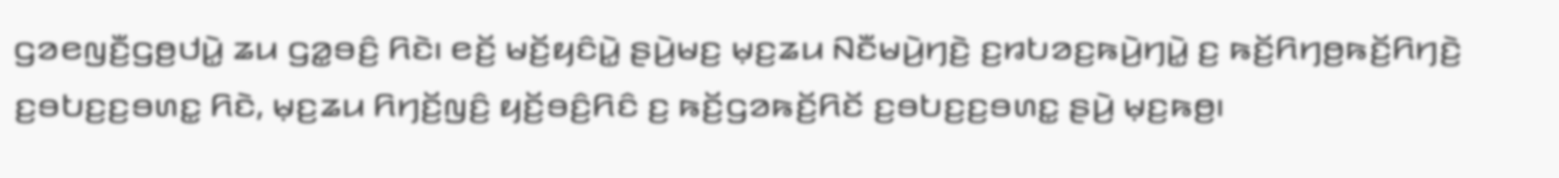ꤞꤤꤕꤜꤢꤪ꤬ꤞꤥ꤬ꤓꤣꤧ꤭ ꤘꤣ ꤞꤤ꤭ꤋꤢꤨ꤬ ꤖꤢꤧ꤯ ꤕꤢꤩ꤬ ꤗꤢꤩ꤬ꤟꤢꤨꤣꤧ꤭ ꤔꤣꤧ꤬ꤗꤢ꤬ ꤗ꤫ꤢ꤬ꤘꤣ ꤡꤢꤪꤗꤣꤧ꤬ꤚꤢꤧ꤬ ꤢ꤬ꤙꤝꤤꤢ꤬ꤒꤣꤧ꤬ꤚꤣꤧ꤭ ꤢ꤬ ꤒꤢꤩ꤬ꤖꤚꤥ꤬ꤒꤢꤩ꤬ꤖꤚꤢꤧ꤬ ꤢ꤬ꤋꤝꤢ꤬ꤢ꤬ꤋꤛꤢ꤭ ꤖꤢꤧ, ꤗ꤫ꤢ꤬ꤘꤣ ꤖꤚꤢꤩ꤬ꤜꤢꤨ꤬ ꤟꤢꤩ꤬ꤋꤢꤨ꤬ꤖꤢꤨ ꤢ꤬ ꤒꤢꤩ꤬ꤞꤤꤒꤢꤩ꤬ꤖꤢꤩ ꤢ꤬ꤋꤝꤢ꤬ꤢ꤬ꤋꤛꤢ꤭ ꤔꤣꤧ꤬ ꤗ꤫ꤢ꤬ꤒꤥ꤬꤯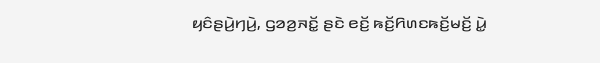ꤟꤢꤨꤔꤣꤧ꤬ꤚꤣꤧ꤬, ꤞꤤꤤ꤬ꤏꤢꤩ꤭ ꤔꤢꤧ ꤕꤢꤩ꤬ ꤒꤢꤩ꤬ꤖꤛꤢꤒꤢꤩ꤬ꤗꤢꤩ꤬ ꤣꤧ꤭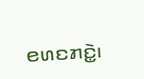ꤕꤛꤢꤊꤢꤧ꤭꤯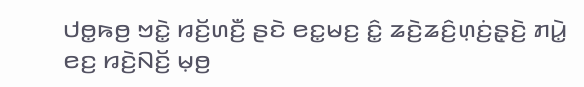ꤓꤥ꤭ꤒꤥ꤬ ꤠꤢꤧ꤭ ꤙꤢꤩ꤬ꤛꤢꤪ꤬ ꤔꤢꤧ ꤕꤢ꤭ꤗꤢ꤬ ꤢꤨ꤭ ꤘꤢꤧ꤬ꤘꤢꤨ꤬ꤛ꤫ꤢꤦ꤬ꤔ꤫ꤢꤧ꤬ ꤊꤣꤧ꤭ ꤕꤢ꤬ ꤙꤢꤧ꤬ꤡꤢꤩ꤬ ꤗ꤫ꤥ꤬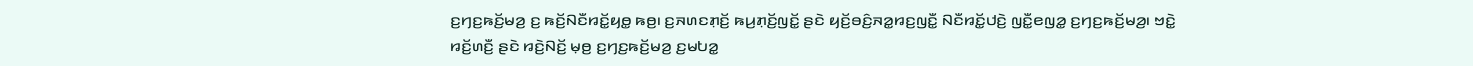ꤢ꤬ꤚꤢ꤬ꤒꤢꤩ꤬ꤗꤤ꤬ ꤢ꤬ ꤒꤢꤩ꤬ꤡꤢꤪꤙꤢꤩ꤭ꤟꤥ꤭ ꤒꤥ꤬꤯ ꤢ꤬ꤏꤛꤢꤊ꤫ꤢꤩ꤬ ꤒꤣ꤬ꤊ꤫ꤢꤩ꤬ꤜꤢꤩ꤭ ꤔꤢꤧ ꤟꤢꤩ꤬ꤋꤢꤨ꤬ꤏꤤ꤭ꤙꤢ꤬ꤜꤢꤪ꤭ ꤡꤢꤪꤙꤢꤩ꤭ꤓꤢꤧ꤬ ꤜꤢꤪ꤭ꤕꤜꤤ꤭ ꤢ꤬ꤚꤢ꤬ꤒꤢꤩ꤬ꤗꤤ꤬꤯ ꤠꤢꤧ꤭ ꤙꤢꤩ꤬ꤛꤢꤪ꤬ ꤔꤢꤧ ꤙꤢꤧ꤬ꤡꤢꤩ꤬ ꤗ꤫ꤥ꤬ ꤢ꤬ꤚꤢ꤬ꤒꤢꤩ꤬ꤗꤤ꤬ ꤢ꤬ꤗꤝꤤ꤭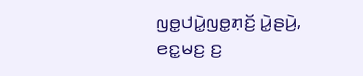ꤜꤥ꤭ꤓꤣꤧ꤭ꤜꤥ꤭ꤊ꤫ꤢꤩ꤬ ꤣꤧ꤭ꤔꤣꤧ꤬, ꤕꤢ꤭ꤗꤢ꤬ ꤢ꤬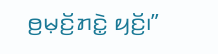ꤥ꤬ꤗ꤫ꤢꤩ꤬ꤊꤢꤧ꤭ ꤟꤢꤩ꤬꤯”